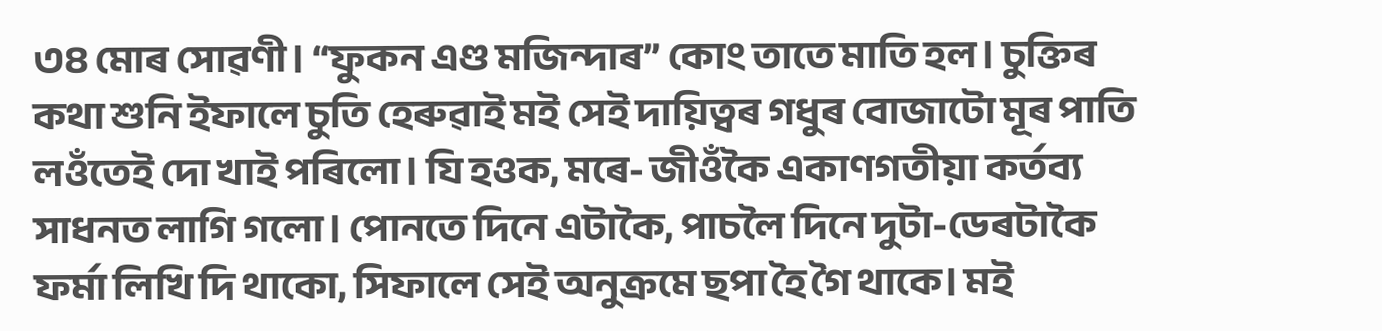৩৪ মোৰ সোৱণী। “ফুকন এণ্ড মজিন্দাৰ” কোং তাতে মাতি হল। চুক্তিৰ কথা শুনি ইফালে চুতি হেৰুৱাই মই সেই দায়িত্বৰ গধুৰ বোজাটো মূৰ পাতি লওঁতেই দো খাই পৰিলো। যি হওক, মৰে- জীওঁকৈ একাণগতীয়া কৰ্তব্য সাধনত লাগি গলো। পোনতে দিনে এটাকৈ, পাচলৈ দিনে দুটা-ডেৰটাকৈ ফৰ্মা লিখি দি থাকো, সিফালে সেই অনুক্ৰমে ছপা হৈ গৈ থাকে। মই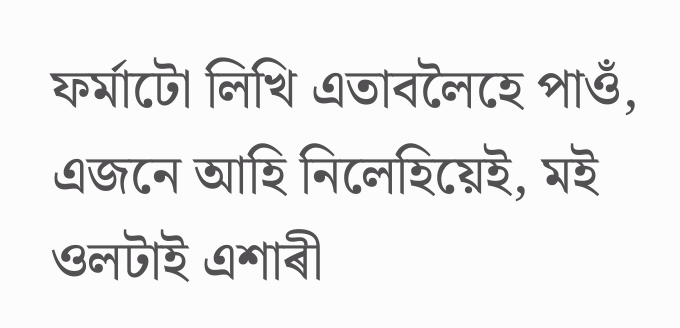ফৰ্মাটো লিখি এতাবলৈহে পাওঁ, এজনে আহি নিলেহিয়েই, মই ওলটাই এশাৰী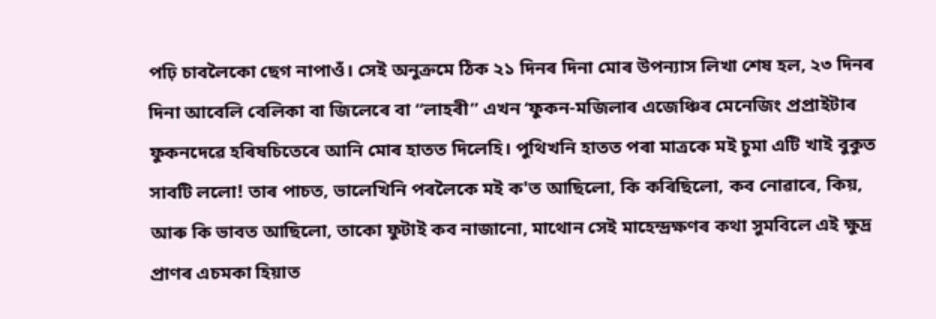পঢ়ি চাবলৈকো ছেগ নাপাওঁ। সেই অনুক্ৰমে ঠিক ২১ দিনৰ দিনা মোৰ উপন্যাস লিখা শেষ হল, ২৩ দিনৰ দিনা আবেলি বেলিকা বা জিলেৰে বা “লাহৰী” এখন ‘ফুকন-মজিলাৰ এজেঞ্চিৰ মেনেজিং প্ৰপ্ৰাইটাৰ ফুকনদেৱে হৰিষচিতেৰে আনি মোৰ হাতত দিলেহি। পুথিখনি হাতত পৰা মাত্ৰকে মই চুমা এটি খাই বুকুত সাবটি ললো! তাৰ পাচত, ভালেখিনি পৰলৈকে মই ক'ত আছিলো, কি কৰিছিলো, কব নোৱাৰে, কিয়, আৰু কি ভাবত আছিলো, তাকো ফুটাই কব নাজানো, মাথোন সেই মাহেন্দ্ৰক্ষণৰ কথা সুমবিলে এই ক্ষুদ্ৰ প্ৰাণৰ এচমকা হিয়াত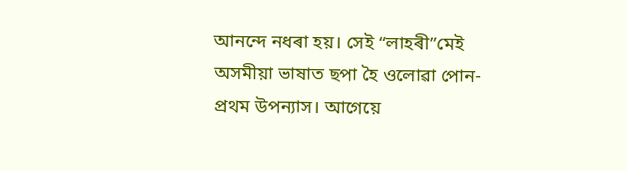আনন্দে নধৰা হয়। সেই “লাহৰী”মেই অসমীয়া ভাষাত ছপা হৈ ওলোৱা পোন-প্ৰথম উপন্যাস। আগেয়ে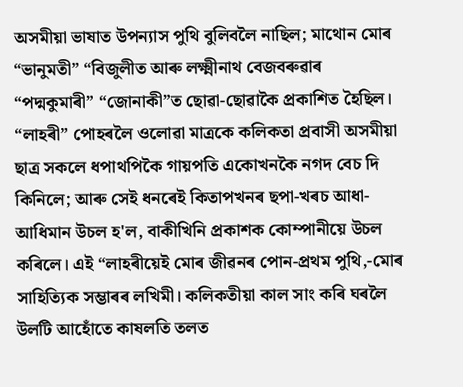অসমীয়া ভাষাত উপন্যাস পুথি বুলিবলৈ নাছিল; মাথোন মোৰ “ভানুমতী” “বিজুলীত আৰু লক্ষ্মীনাথ বেজবৰুৱাৰ “পদ্মকুমাৰী” “জোনাকী”ত ছোৱা-ছোৱাকৈ প্ৰকাশিত হৈছিল। “লাহৰী” পোহৰলৈ ওলোৱা মাত্ৰকে কলিকতা প্ৰবাসী অসমীয়া ছাত্ৰ সকলে ধপাথপিকৈ গায়পতি একোখনকৈ নগদ বেচ দি কিনিলে; আৰু সেই ধনৰেই কিতাপখনৰ ছপা-খৰচ আধা-আধিমান উচল হ'ল, বাকীখিনি প্ৰকাশক কোম্পানীয়ে উচল কৰিলে। এই “লাহৰীয়েই মোৰ জীৱনৰ পোন-প্ৰথম পুথি,-মোৰ সাহিত্যিক সম্ভাৰৰ লখিমী। কলিকতীয়া কাল সাং কৰি ঘৰলৈ উলটি আহোঁতে কাষলতি তলত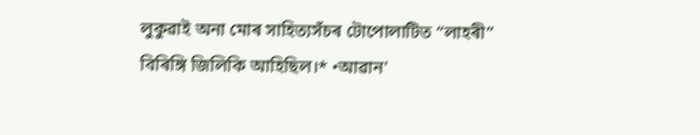লুকুৱাই অনা মোৰ সাহিত্যসঁচৰ টোপোলাটিত “লাহৰী” বিৰিঙ্গি জিলিকি আহিছিল।* •আৱান'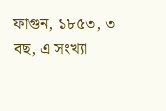ফাগুন, ১৮৫৩, ৩ বছ, এ সংখ্যা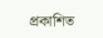প্ৰকাশিত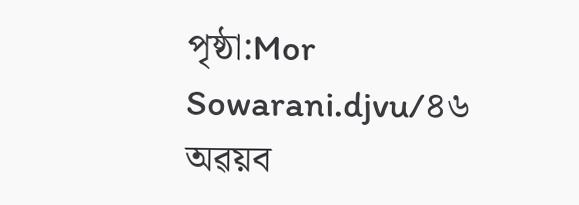পৃষ্ঠা:Mor Sowarani.djvu/৪৬
অৱয়ব